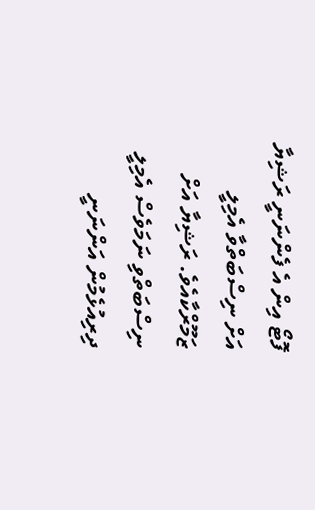ފޮޓޯ އިން އެ ފެންނަނީ ރަޝިޔާ އަށް ނިސްބަތްވާ އެމިލީ ޒަމޫރްކާއެވެ. ރަޝިޔާ އަށް ނިސްބަތްވި ނަމަވެސް އެމިލީ ދިރިއުޅެމުން އަންނަނީ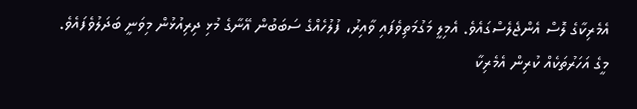އެމެރިކާގެ ލޮސް އެންޖެލެސްގައެވެ. އެމިލީ މަގުމަތިވެފައި ވާއިރު، ފުލުހެއްގެ ސަބަބުން އޭނާގެ މުޅި ދިރިއުޅުން މިވަނީ ބަދަލުވެފައެވެ.
މީގެ އަހަރުތަކެއް ކުރިން އެމެރިކާ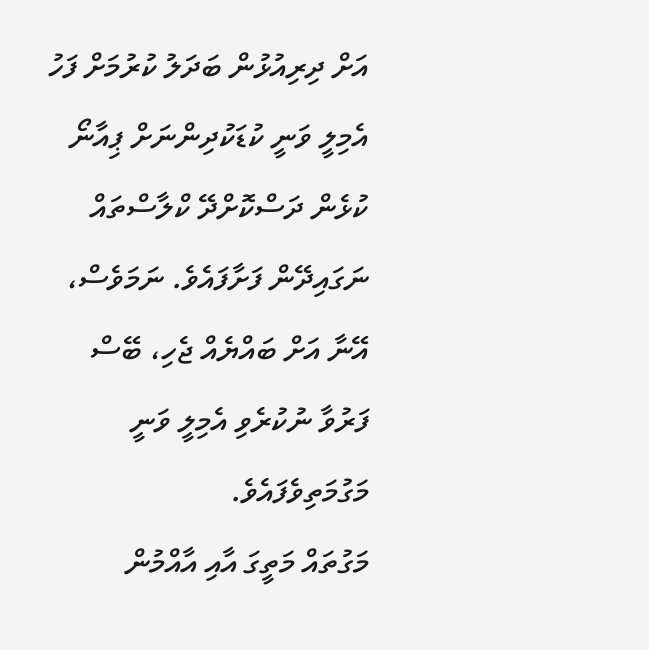އަށް ދިރިއުޅުން ބަދަލު ކުރުމަށް ފަހު އެމިލީ ވަނީ ކުޑަކުދިންނަށް ޕިއާނޯ ކުޅެން ދަސްކޮށްދޭ ކްލާސްތައް ނަގައިދޭން ފަށާފައެވެ. ނަމަވެސް، އޭނާ އަށް ބައްޔެއް ޖެހި، ބޭސް ފަރުވާ ނުކުރެވި އެމިލީ ވަނީ މަގުމަތިވެފައެވެ.
މަގުތައް މަތީގަ އާއި އާއްމުން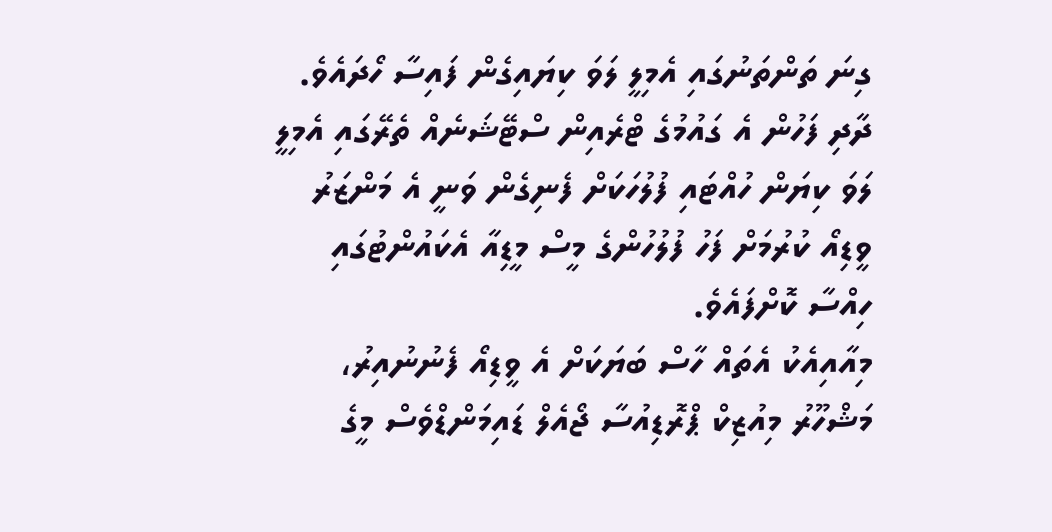ގިނަ ތަންތަނުގައި އެމިލީ ލަވަ ކިޔައިގެން ފައިސާ ހޯދައެވެ. ދާދި ފަހުން އެ ގައުމުގެ ޓްރެއިން ސްޓޭޝަނެއް ތެރޭގައި އެމިލީ ލަވަ ކިޔަން ހުއްޓައި ފުލުހަކަށް ފެނިގެން ވަނީ އެ މަންޒަރު ވީޑިއޯ ކުރުމަށް ފަހު ފުލުހުންގެ މީސް މީޑިއާ އެކައުންޓުގައި ހިއްސާ ކޮށްފައެވެ.
މިއާއިއެކު އެތައް ހާސް ބަޔަކަށް އެ ވީޑިއޯ ފެނުނުއިރު، މަޝްހޫރު މިއުޒިކް ޕްރޮޑިއުސާ ޖޯއެލް ޑައިމަންޑްވެސް މީގެ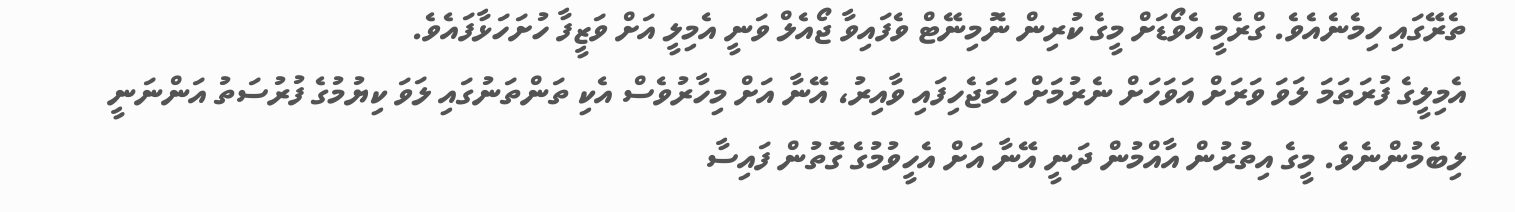ތެރޭގައި ހިމެނެއެވެ. ގްރެމީ އެވޯޑަށް މީގެ ކުރިން ނޮމިނޭޓް ވެފައިވާ ޖޯއެލް ވަނީ އެމިލީ އަށް ވަޒީފާ ހުށަހަޅާފައެވެ.
އެމިލީގެ ފުރަތަމަ ލަވަ ވަރަށް އަވަހަށް ނެރުމަށް ހަމަޖެހިފައި ވާއިރު، އޭނާ އަށް މިހާރުވެސް އެކި ތަންތަނުގައި ލަވަ ކިޔުމުގެ ފުރުސަތު އަންނަނީ ލިބެމުންނެވެ. މީގެ އިތުރުން އާއްމުން ދަނީ އޭނާ އަށް އެހީވުމުގެ ގޮތުން ފައިސާ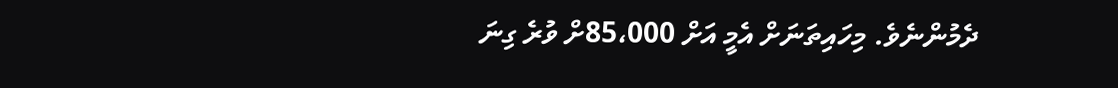ދެމުންނެވެ. މިހައިތަނަށް އެމީ އަށް 85،000ށް ވުރެ ގިނަ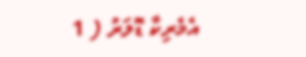އެމެރިކާ ޑޮލަރު ( 1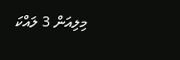މިލިއަން 3 ލައްކަ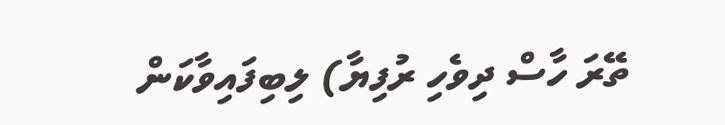ތޭރަ ހާސް ދިވެހި ރުފިޔާ) ލިބިފައިވާކަން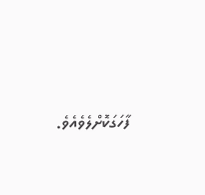ފާހަގަކޮށްލެވެއެވެ.